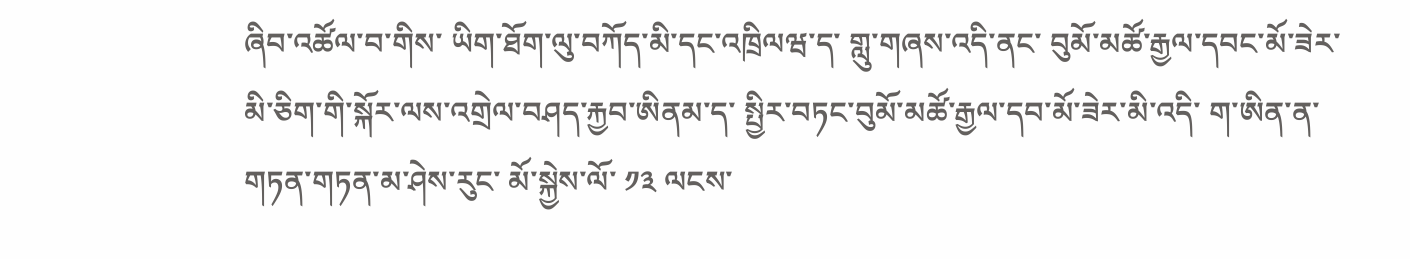ཞིབ་འཚོལ་བ་གིས་ ཡིག་ཐོག་ལུ་བཀོད་མི་དང་འཁྲིལཝ་ད་ གླུ་གཞས་འདི་ནང་ བུམོ་མཚོ་རྒྱལ་དབང་མོ་ཟེར་མི་ཅིག་གི་སྐོར་ལས་འགྲེལ་བཤད་རྐྱབ་ཨིནམ་ད་ སྤྱིར་བཏང་བུམོ་མཚོ་རྒྱལ་དབ་མོ་ཟེར་མི་འདི་ ག་ཨིན་ན་གཏན་གཏན་མ་ཤེས་རུང་ མོ་སྐྱེས་ལོ་ ༡༣ ལངས་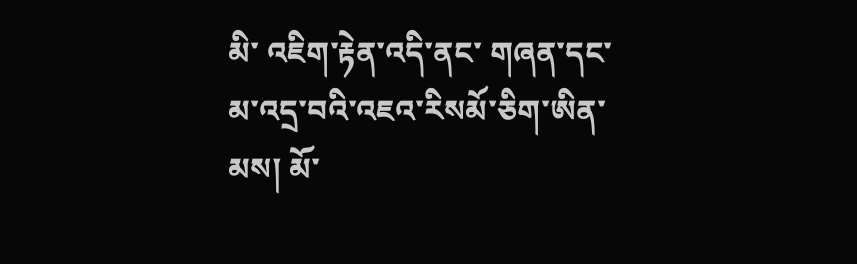མི་ འཇིག་རྟེན་འདི་ནང་ གཞན་དང་མ་འདྲ་བའི་འཇའ་རིསམོ་ཅིག་ཨིན་མས། མོ་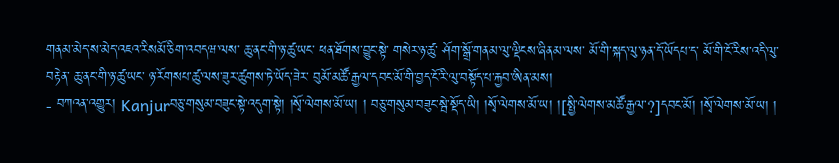གནམ་མེད་ས་མེད་འཇའ་རིསམོ་ཅིག་འབདཝ་ལས་ ཆུ་ནང་གི་ཉ་ཚུ་ཡང་ ཕན་ཐོགས་བྱུང་སྟེ་ གསེར་ཉ་ཚུ་ ཤོག་སྒྲོ་གནམ་ལུ་ལྡིངས་ཞིནམ་ལས་ མོ་གི་སྐད་ལུ་ཉན་དོ་ཡོདཔ་ད་ མོ་གི་ངོ་རིས་འདི་ལུ་བརྟེན་ ཆུ་ནང་གི་ཉ་ཚུ་ཡང་ ཉ་རོགསཔ་ཚུ་ལས་ཟུར་ཚུགས་ཏེ་ཡོད་ཟེར་ བུམོ་མཚོ་རྒྱལ་དབང་མོ་གི་བྱད་ངོ་རི་ལུ་བསྟོད་པ་རྐྱབ་ཨིན་མས།
- བཀའན་འགྱུར། Kanjurབཅུ་གསུམ་བཟུང་སྟེ་འདུག་སྟེ། །སྭོ་ལེགས་མོ་ཡ། ། བཅུ་གསུམ་བཟུང་སྦེ་སྡོད་ཡི། །སྭོ་ལེགས་མོ་ཡ། །[སྤྱི་ལེགས་མཚོ་རྒྱལ་?]དབང་མོ། །སྭོ་ལེགས་མོ་ཡ། །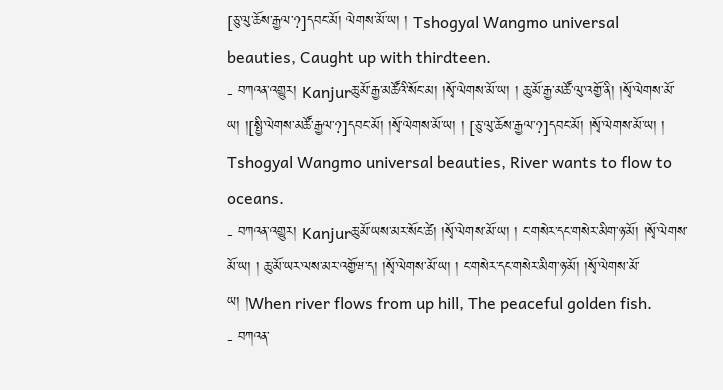[ཅུ་ལུ་ཆོས་རྒྱལ་?]དབང་མོ། ལེགས་མོ་ཡ། ། Tshogyal Wangmo universal beauties, Caught up with thirdteen.
- བཀའན་འགྱུར། Kanjurཆུ་མོ་རྒྱ་མཚོའི་སོང་མ། །སྭོ་ལེགས་མོ་ཡ། ། ཆུ་མོ་རྒྱ་མཚོ་ལུ་འགྱོ་ནི། །སྭོ་ལེགས་མོ་ཡ། །[སྤྱི་ལེགས་མཚོ་རྒྱལ་?]དབང་མོ། །སྭོ་ལེགས་མོ་ཡ། ། [ཅུ་ལུ་ཆོས་རྒྱལ་?]དབང་མོ། །སྭོ་ལེགས་མོ་ཡ། ། Tshogyal Wangmo universal beauties, River wants to flow to oceans.
- བཀའན་འགྱུར། Kanjurཆུ་མོ་ཡས་མར་སོང་ཚེ། །སྭོ་ལེགས་མོ་ཡ། ། ང་གསེར་དང་གསེར་མིག་ཉ་མོ། །སྭོ་ལེགས་མོ་ཡ། ། ཆུ་མོ་ཡར་ལས་མར་འགྱོཝ་ད། །སྭོ་ལེགས་མོ་ཡ། ། ང་གསེར་དང་གསེར་མིག་ཉ་མོ། །སྭོ་ལེགས་མོ་ཡ། །When river flows from up hill, The peaceful golden fish.
- བཀའན་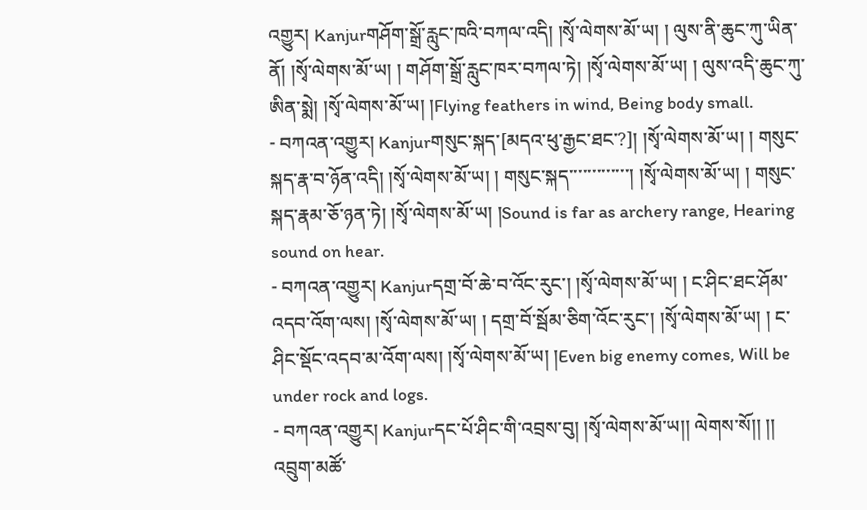འགྱུར། Kanjurགཤོག་སྒྲོ་རླུང་ཁའི་བཀལ་འདི། །སྭོ་ལེགས་མོ་ཡ། ། ལུས་ནི་ཆུང་ཀུ་ཡིན་ནོ། །སྭོ་ལེགས་མོ་ཡ། ། གཤོག་སྒྲོ་རླུང་ཁར་བཀལ་ཏེ། །སྭོ་ལེགས་མོ་ཡ། ། ལུས་འདི་ཆུང་ཀུ་ཨིན་སྨེ། །སྭོ་ལེགས་མོ་ཡ། །Flying feathers in wind, Being body small.
- བཀའན་འགྱུར། Kanjurགསུང་སྐད་[མདའ་ཕུ་རྒྱང་ཐང་?]། །སྭོ་ལེགས་མོ་ཡ། ། གསུང་སྐད་རྣ་བ་ཉོན་འདི། །སྭོ་ལེགས་མོ་ཡ། ། གསུང་སྐད་་་་་་་་་་་་་། །སྭོ་ལེགས་མོ་ཡ། ། གསུང་སྐད་རྣམ་ཅོ་ཉན་ཏེ། །སྭོ་ལེགས་མོ་ཡ། །Sound is far as archery range, Hearing sound on hear.
- བཀའན་འགྱུར། Kanjurདགྲ་བོ་ཆེ་བ་འོང་རུང་། །སྭོ་ལེགས་མོ་ཡ། ། ང་ཤིང་ཐང་ཤོམ་འདབ་འོག་ལས། །སྭོ་ལེགས་མོ་ཡ། ། དགྲ་བོ་སྦོམ་ཅིག་འོང་རུང་། །སྭོ་ལེགས་མོ་ཡ། ། ང་ཤིང་སྡོང་འདབ་མ་འོག་ལས། །སྭོ་ལེགས་མོ་ཡ། །Even big enemy comes, Will be under rock and logs.
- བཀའན་འགྱུར། Kanjurདང་པོ་ཤིང་གི་འབྲས་བུ། །སྭོ་ལེགས་མོ་ཡ།། ལེགས་སོ།། །། འབྲུག་མཚོ་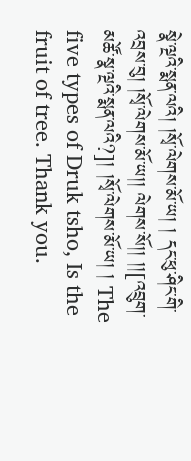སྣེ་ལྔའི་སྨན་ལའི། །སྭོ་ལེགས་མོ་ཡ། ། དང་ཕུ་ཤིང་གི་འབྲས་བུ། །སྭོ་ལེགས་མོ་ཡ།། ལེགས་སོ།། །།[འབྲུག་མཚོ་སྣ་ལྔའི་སྨན་ལའི?]། །སྭོ་ལེགས་མོ་ཡ། ། The five types of Druk tsho, Is the fruit of tree. Thank you.